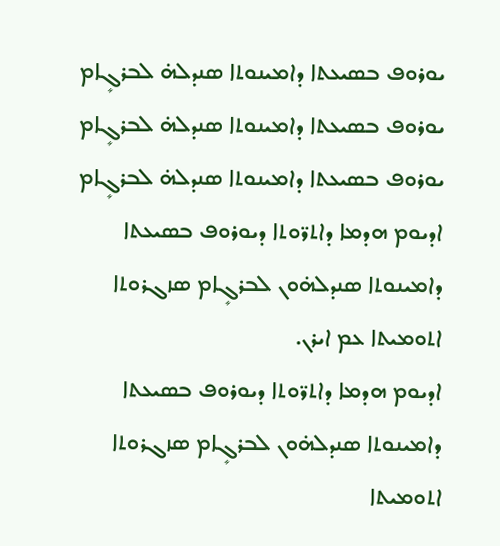ܝܘܪܘܦ ܒܣܝܥܬܐ ܕܐܡܝܢܘܬܐ ܣܢܕܠܗ̇ ܠܒܪܓܻܐܡ
ܝܘܪܘܦ ܒܣܝܥܬܐ ܕܐܡܝܢܘܬܐ ܣܢܕܠܗ̇ ܠܒܪܓܻܐܡ
ܝܘܪܘܦ ܒܣܝܥܬܐ ܕܐܡܝܢܘܬܐ ܣܢܕܠܗ̇ ܠܒܪܓܻܐܡ
ܐܕܝܘܡ ܗܕܡܐ ܕܐܬܪ̈ܘܬܐ ܕܝܘܪܘܦ ܒܣܝܥܬܐ ܕܐܡܝܢܘܬܐ ܣܢܕܠܗ̇ܘܢ ܠܒܪܓܻܐܡ ܣܙܓܪܘܬܐ ܐܬܘܡܝܬܐ ܥܡ ܐܝܪܢ.
ܐܕܝܘܡ ܗܕܡܐ ܕܐܬܪ̈ܘܬܐ ܕܝܘܪܘܦ ܒܣܝܥܬܐ ܕܐܡܝܢܘܬܐ ܣܢܕܠܗ̇ܘܢ ܠܒܪܓܻܐܡ ܣܙܓܪܘܬܐ ܐܬܘܡܝܬܐ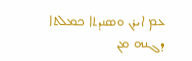ܥܡ ܐܝܪܢ ܘܣܢܕܬܐ ܟܡܠܬܐ ܕܓܢܗ ܡܢ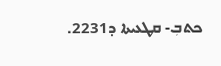ܟܬܒܼ- ܩܛܥܝܬܐ ܕ2231.